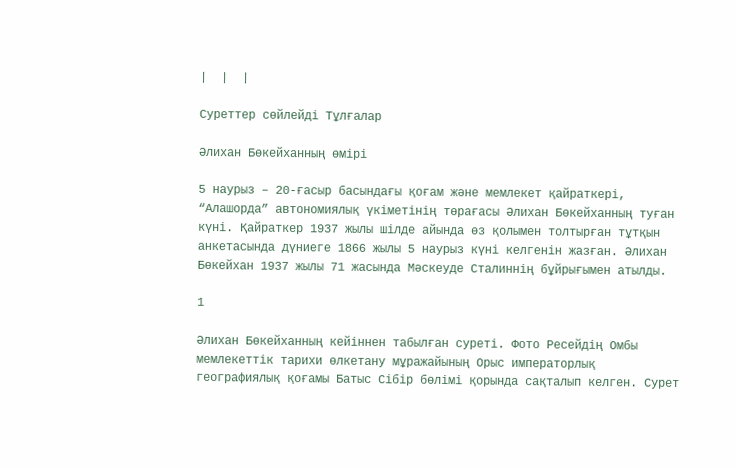|  |  |

Суреттер сөйлейді Тұлғалар

Әлихан Бөкейханның өмірі

5 наурыз – 20-ғасыр басындағы қоғам және мемлекет қайраткері, “Алашорда” автономиялық үкіметінің төрағасы Әлихан Бөкейханның туған күні. Қайраткер 1937 жылы шілде айында өз қолымен толтырған тұтқын анкетасында дүниеге 1866 жылы 5 наурыз күні келгенін жазған. Әлихан Бөкейхан 1937 жылы 71 жасында Мәскеуде Сталиннің бұйрығымен атылды.

1

Әлихан Бөкейханның кейіннен табылған суреті. Фото Ресейдің Омбы мемлекеттік тарихи өлкетану мұражайының Орыс императорлық географиялық қоғамы Батыс Сібір бөлімі қорында сақталып келген. Сурет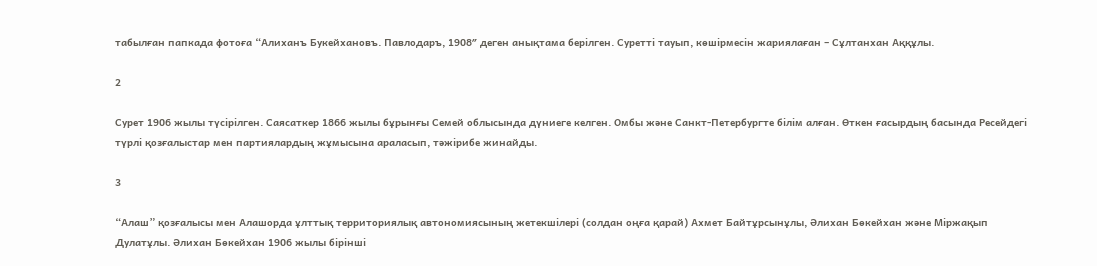табылған папкада фотоға “Алиханъ Букейхановъ. Павлодаръ, 1908″ деген анықтама берілген. Суретті тауып, көшірмесін жариялаған – Сұлтанхан Аққұлы.

2

Сурет 1906 жылы түсірілген. Саясаткер 1866 жылы бұрынғы Семей облысында дүниеге келген. Омбы және Санкт-Петербургте білім алған. Өткен ғасырдың басында Ресейдегі түрлі қозғалыстар мен партиялардың жұмысына араласып, тәжірибе жинайды.

3

“Алаш” қозғалысы мен Алашорда ұлттық территориялық автономиясының жетекшілері (солдан оңға қарай) Ахмет Байтұрсынұлы, Әлихан Бөкейхан және Міржақып Дулатұлы. Әлихан Бөкейхан 1906 жылы бірінші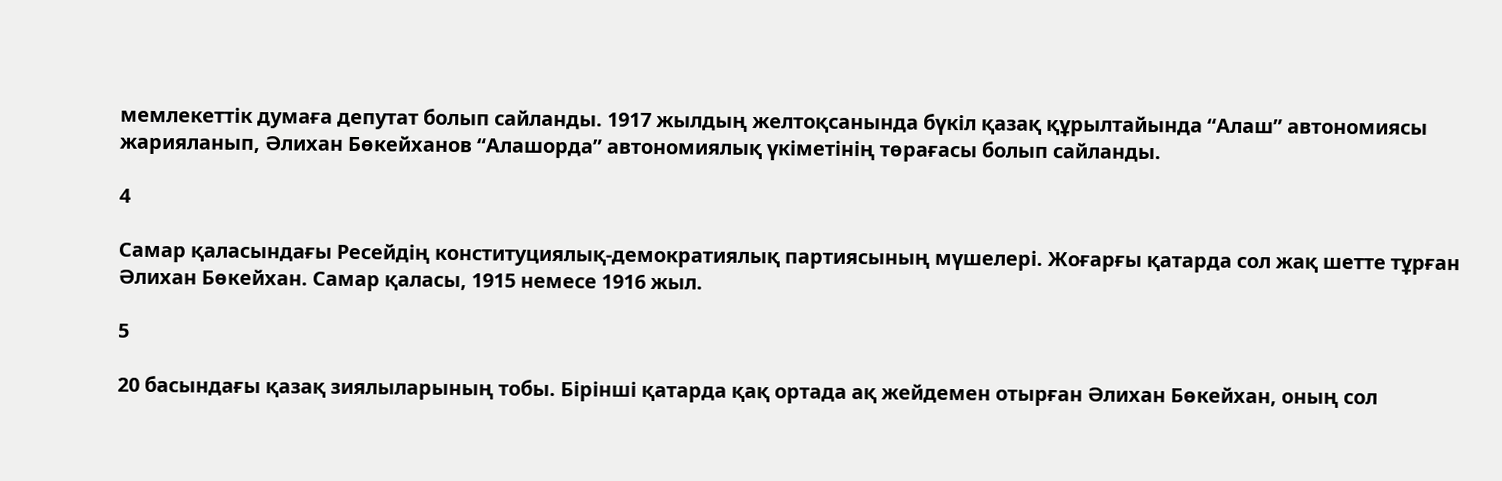мемлекеттік думаға депутат болып сайланды. 1917 жылдың желтоқсанында бүкіл қазақ құрылтайында “Алаш” автономиясы жарияланып, Әлихан Бөкейханов “Алашорда” автономиялық үкіметінің төрағасы болып сайланды.

4

Самар қаласындағы Ресейдің конституциялық-демократиялық партиясының мүшелері. Жоғарғы қатарда сол жақ шетте тұрған Әлихан Бөкейхан. Самар қаласы, 1915 немесе 1916 жыл.

5

20 басындағы қазақ зиялыларының тобы. Бірінші қатарда қақ ортада ақ жейдемен отырған Әлихан Бөкейхан, оның сол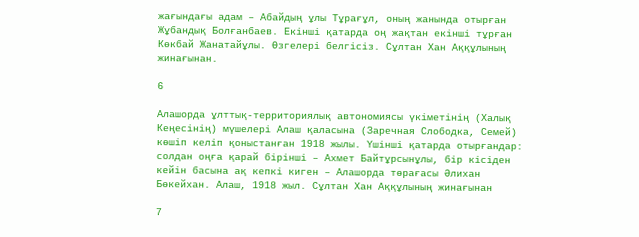жағындағы адам – Абайдың ұлы Тұрағұл, оның жанында отырған Жұбандық Болғанбаев. Екінші қатарда оң жақтан екінші тұрған Көкбай Жанатайұлы. Өзгелері белгісіз. Сұлтан Хан Аққұлының жинағынан.

6

Алашорда ұлттық-территориялық автономиясы үкіметінің (Халық Кеңесінің) мүшелері Алаш қаласына (Заречная Слободка, Семей) көшіп келіп қоныстанған 1918 жылы. Үшінші қатарда отырғандар: солдан оңға қарай бірінші – Ахмет Байтұрсынұлы, бір кісіден кейін басына ақ кепкі киген – Алашорда төрағасы Әлихан Бөкейхан. Алаш, 1918 жыл. Сұлтан Хан Аққұлының жинағынан

7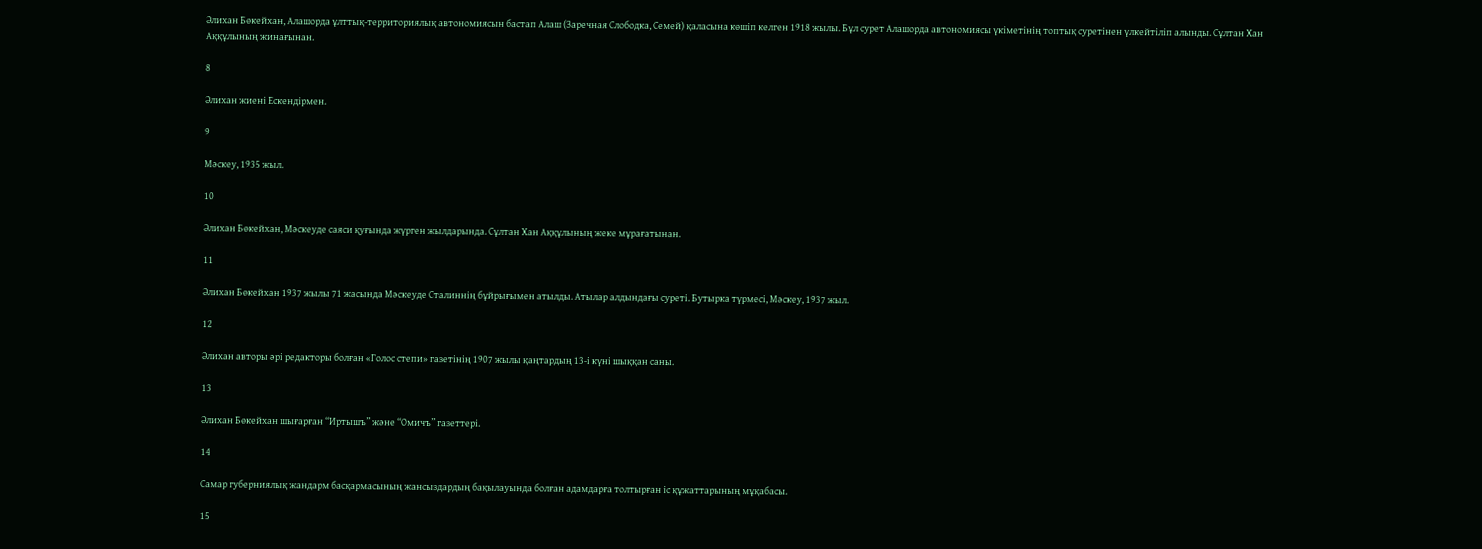Әлихан Бөкейхан, Алашорда ұлттық-территориялық автономиясын бастап Алаш (Заречная Слободка, Семей) қаласына көшіп келген 1918 жылы. Бұл сурет Алашорда автономиясы үкіметінің топтық суретінен үлкейтіліп алынды. Сұлтан Хан Аққұлының жинағынан.

8

Әлихан жиені Ескендірмен.

9

Мәскеу, 1935 жыл.

10

Әлихан Бөкейхан, Мәскеуде саяси қуғында жүрген жылдарында. Сұлтан Хан Аққұлының жеке мұрағатынан.

11

Әлихан Бөкейхан 1937 жылы 71 жасында Мәскеуде Сталиннің бұйрығымен атылды. Атылар алдындағы суреті. Бутырка түрмесі, Мәскеу, 1937 жыл.

12

Әлихан авторы әрі редакторы болған «Голос степи» газетінің 1907 жылы қаңтардың 13-і күні шыққан саны.

13

Әлихан Бөкейхан шығарған “Иртышъ” және “Омичъ” газеттері.

14

Самар губерниялық жандарм басқармасының жансыздардың бақылауында болған адамдарға толтырған іс құжаттарының мұқабасы.

15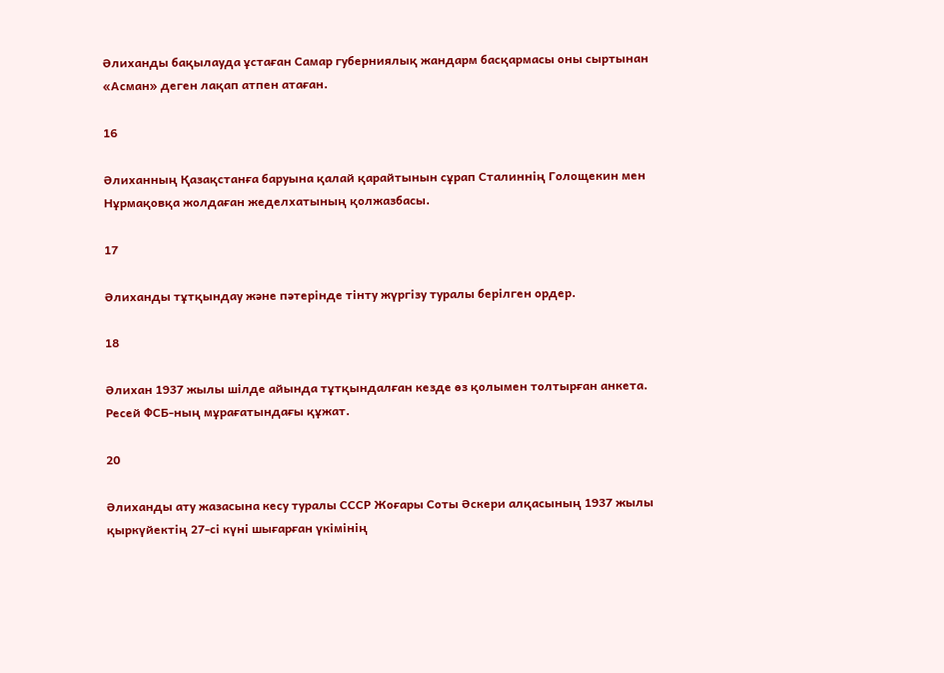Әлиханды бақылауда ұстаған Самар губерниялық жандарм басқармасы оны сыртынан «Асман» деген лақап атпен атаған.

16

Әлиханның Қазақстанға баруына қалай қарайтынын сұрап Сталиннің Голощекин мен Нұрмақовқа жолдаған жеделхатының қолжазбасы.

17

Әлиханды тұтқындау және пәтерінде тінту жүргізу туралы берілген ордер.

18

Әлихан 1937 жылы шілде айында тұтқындалған кезде өз қолымен толтырған анкета. Ресей ФСБ-ның мұрағатындағы құжат.

20

Әлиханды ату жазасына кесу туралы СССР Жоғары Соты Әскери алқасының 1937 жылы қыркүйектің 27-сі күні шығарған үкімінің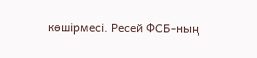көшірмесі. Ресей ФСБ-ның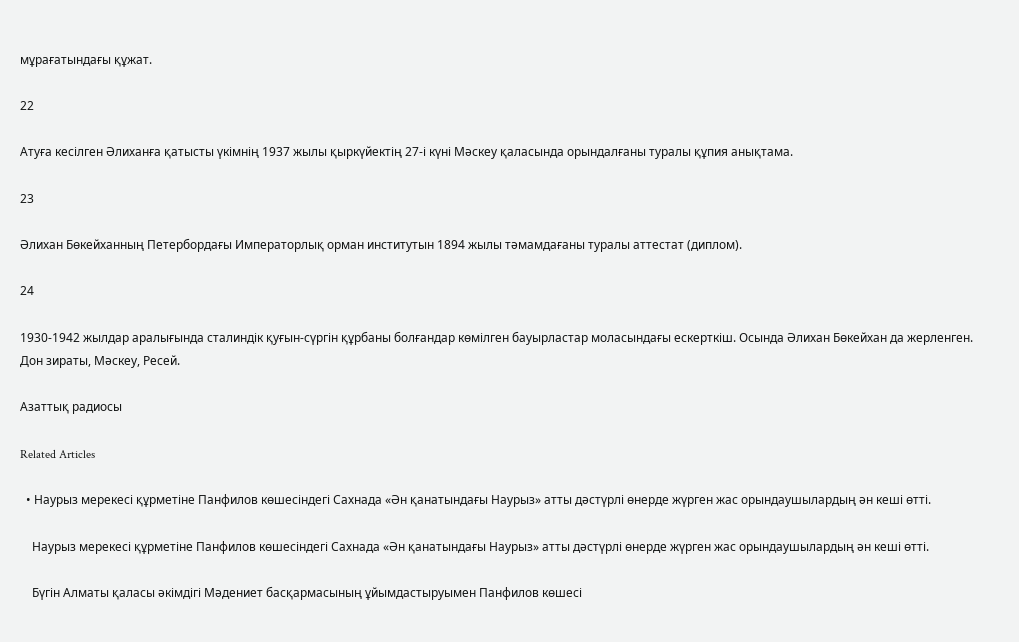мұрағатындағы құжат.

22

Атуға кесілген Әлиханға қатысты үкімнің 1937 жылы қыркүйектің 27-і күні Мәскеу қаласында орындалғаны туралы құпия анықтама.

23

Әлихан Бөкейханның Петербордағы Императорлық орман институтын 1894 жылы тәмамдағаны туралы аттестат (диплом).

24

1930-1942 жылдар аралығында сталиндік қуғын-сүргін құрбаны болғандар көмілген бауырластар моласындағы ескерткіш. Осында Әлихан Бөкейхан да жерленген. Дон зираты, Мәскеу, Ресей.

Азаттық радиосы

Related Articles

  • Наурыз мерекесі құрметіне Панфилов көшесіндегі Сахнада «Ән қанатындағы Наурыз» атты дәстүрлі өнерде жүрген жас орындаушылардың ән кеші өтті.

    Наурыз мерекесі құрметіне Панфилов көшесіндегі Сахнада «Ән қанатындағы Наурыз» атты дәстүрлі өнерде жүрген жас орындаушылардың ән кеші өтті.

    Бүгін Алматы қаласы әкімдігі Мәдениет басқармасының ұйымдастыруымен Панфилов көшесі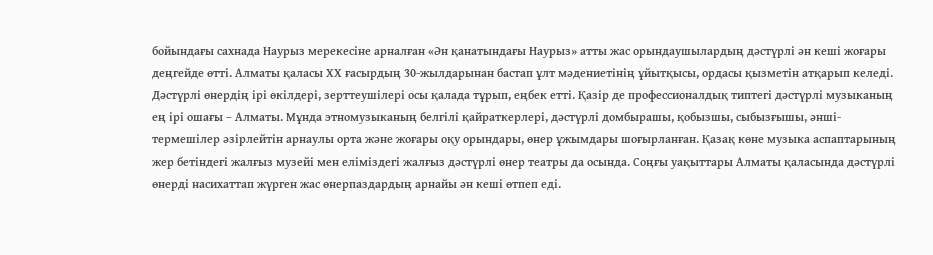бойындағы сахнада Наурыз мерекесіне арналған «Ән қанатындағы Наурыз» атты жас орындаушылардың дәстүрлі ән кеші жоғары деңгейде өтті. Алматы қаласы ХХ ғасырдың 30-жылдарынан бастап ұлт мәдениетінің ұйытқысы, ордасы қызметін атқарып келеді. Дәстүрлі өнердің ірі өкілдері, зерттеушілері осы қалада тұрып, еңбек етті. Қазір де профессионалдық типтегі дәстүрлі музыканың ең ірі ошағы – Алматы. Мұнда этномузыканың белгілі қайраткерлері, дәстүрлі домбырашы, қобызшы, сыбызғышы, әнші-термешілер әзірлейтін арнаулы орта және жоғары оқу орындары, өнер ұжымдары шоғырланған. Қазақ көне музыка аспаптарының жер бетіндегі жалғыз музейі мен еліміздегі жалғыз дәстүрлі өнер театры да осында. Соңғы уақыттары Алматы қаласында дәстүрлі өнерді насихаттап жүрген жас өнерпаздардың арнайы ән кеші өтпеп еді.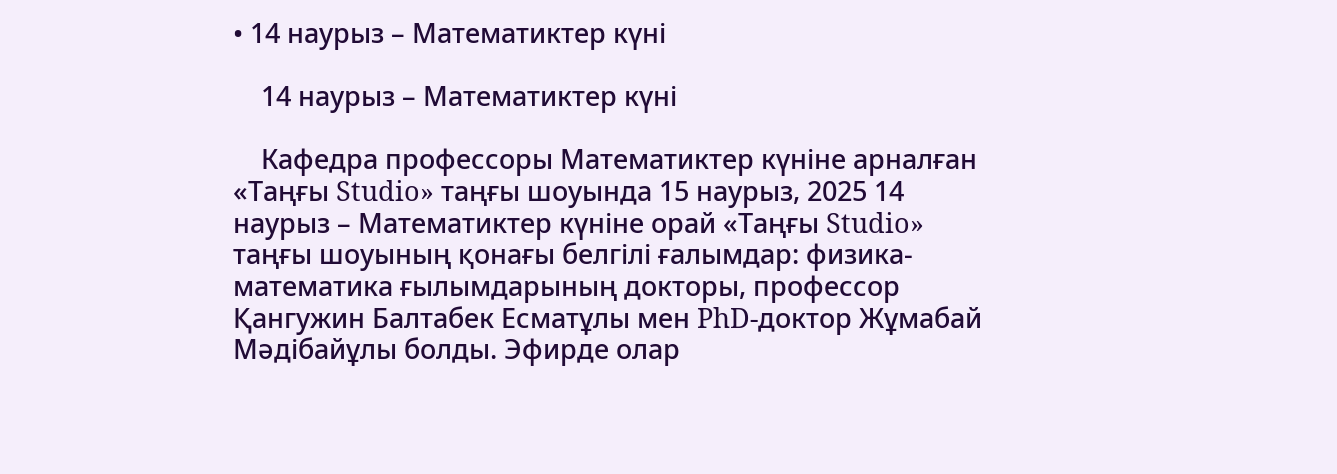• 14 наурыз – Математиктер күні

    14 наурыз – Математиктер күні

    Кафедра профессоры Математиктер күніне арналған «Таңғы Studio» таңғы шоуында 15 наурыз, 2025 14 наурыз – Математиктер күніне орай «Таңғы Studio» таңғы шоуының қонағы белгілі ғалымдар: физика-математика ғылымдарының докторы, профессор Қангужин Балтабек Есматұлы мен PhD-доктор Жұмабай Мәдібайұлы болды. Эфирде олар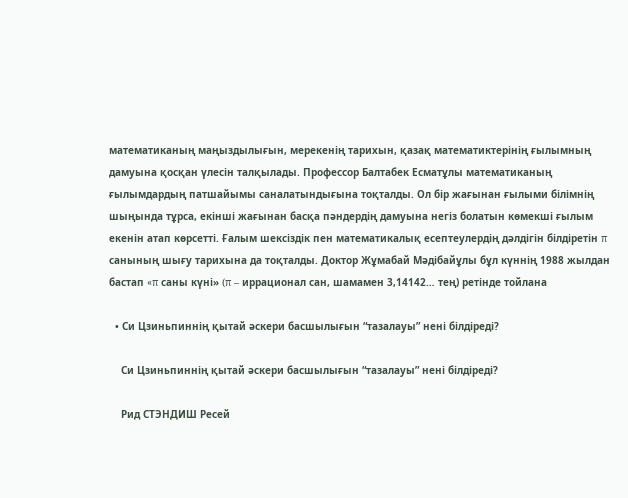математиканың маңыздылығын, мерекенің тарихын, қазақ математиктерінің ғылымның дамуына қосқан үлесін талқылады. Профессор Балтабек Есматұлы математиканың ғылымдардың патшайымы саналатындығына тоқталды. Ол бір жағынан ғылыми білімнің шыңында тұрса, екінші жағынан басқа пәндердің дамуына негіз болатын көмекші ғылым екенін атап көрсетті. Ғалым шексіздік пен математикалық есептеулердің дәлдігін білдіретін π санының шығу тарихына да тоқталды. Доктор Жұмабай Мәдібайұлы бұл күннің 1988 жылдан бастап «π саны күні» (π – иррационал сан, шамамен 3,14142… тең) ретінде тойлана

  • Си Цзиньпиннің қытай әскери басшылығын “тазалауы” нені білдіреді?

    Си Цзиньпиннің қытай әскери басшылығын “тазалауы” нені білдіреді?

    Рид СТЭНДИШ Ресей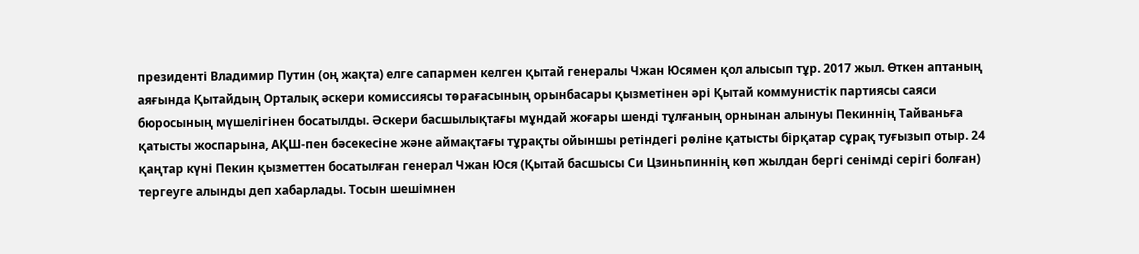президенті Владимир Путин (оң жақта) елге сапармен келген қытай генералы Чжан Юсямен қол алысып тұр. 2017 жыл. Өткен аптаның аяғында Қытайдың Орталық әскери комиссиясы төрағасының орынбасары қызметінен әрі Қытай коммунистік партиясы саяси бюросының мүшелігінен босатылды. Әскери басшылықтағы мұндай жоғары шенді тұлғаның орнынан алынуы Пекиннің Тайваньға қатысты жоспарына, АҚШ-пен бәсекесіне және аймақтағы тұрақты ойыншы ретіндегі рөліне қатысты бірқатар сұрақ туғызып отыр. 24 қаңтар күні Пекин қызметтен босатылған генерал Чжан Юся (Қытай басшысы Си Цзиньпиннің көп жылдан бергі сенімді серігі болған) тергеуге алынды деп хабарлады. Тосын шешімнен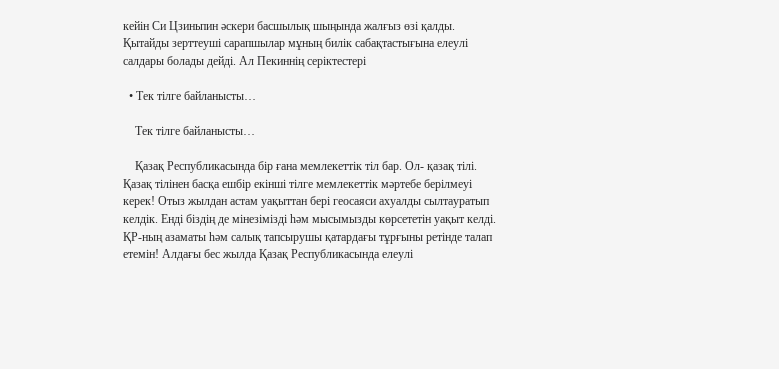кейін Си Цзиньпин әскери басшылық шыңында жалғыз өзі қалды. Қытайды зерттеуші сарапшылар мұның билік сабақтастығына елеулі салдары болады дейді. Ал Пекиннің серіктестері

  • Тек тілге байланысты…

    Тек тілге байланысты…

    Қазақ Республикасында бір ғана мемлекеттік тіл бар. Ол- қазақ тілі. Қазақ тілінен басқа ешбір екінші тілге мемлекеттік мәртебе берілмеуі керек! Отыз жылдан астам уақыттан бері геосаяси ахуалды сылтауратып келдік. Енді біздің де мінезімізді һәм мысымызды көрсететін уақыт келді. ҚР-ның азаматы һәм салық тапсырушы қатардағы тұрғыны ретінде талап етемін! Алдағы бес жылда Қазақ Республикасында елеулі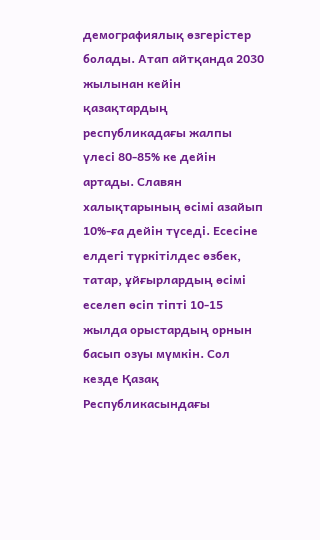демографиялық өзгерістер болады. Атап айтқанда 2030 жылынан кейін қазақтардың республикадағы жалпы үлесі 80-85% ке дейін артады. Славян халықтарының өсімі азайып 10%-ға дейін түседі. Есесіне елдегі түркітілдес өзбек, татар, ұйғырлардың өсімі еселеп өсіп тіпті 10-15 жылда орыстардың орнын басып озуы мүмкін. Сол кезде Қазақ Республикасындағы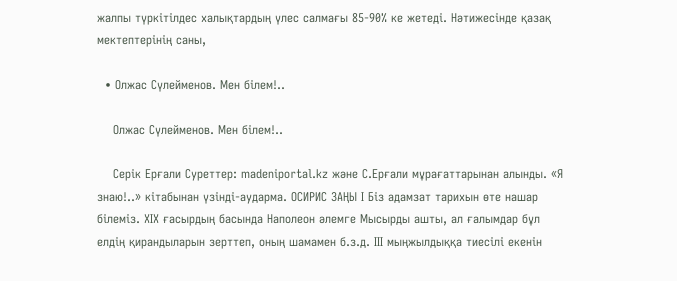жалпы түркітілдес халықтардың үлес салмағы 85-90% ке жетеді. Нәтижесінде қазақ мектептерінің саны,

  • Олжас Сүлейменов. Мен білем!..

    Олжас Сүлейменов. Мен білем!..

    Серік Ерғали Суреттер: madeniportal.kz және С.Ерғали мұрағаттарынан алынды. «Я знаю!..» кітабынан үзінді-аударма. ОСИРИС ЗАҢЫ I Біз адамзат тарихын өте нашар білеміз. XIX ғасырдың басында Наполеон әлемге Мысырды ашты, ал ғалымдар бұл елдің қирандыларын зерттеп, оның шамамен б.з.д. III мыңжылдыққа тиесілі екенін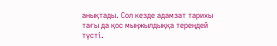анықтады. Сол кезде адамзат тарихы тағы да қос мыңжылдыққа тереңдей түсті.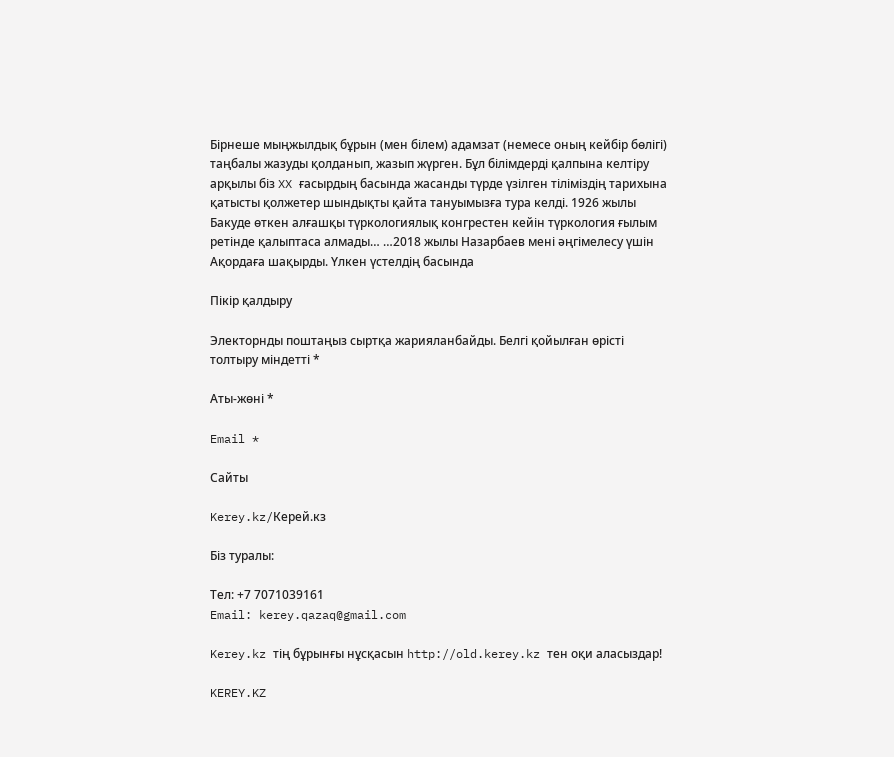Бірнеше мыңжылдық бұрын (мен білем) адамзат (немесе оның кейбір бөлігі) таңбалы жазуды қолданып, жазып жүрген. Бұл білімдерді қалпына келтіру арқылы біз XX ғасырдың басында жасанды түрде үзілген тіліміздің тарихына қатысты қолжетер шындықты қайта тануымызға тура келді. 1926 жылы Бакуде өткен алғашқы түркологиялық конгрестен кейін түркология ғылым ретінде қалыптаса алмады… …2018 жылы Назарбаев мені әңгімелесу үшін Ақордаға шақырды. Үлкен үстелдің басында

Пікір қалдыру

Электорнды поштаңыз сыртқа жарияланбайды. Белгі қойылған өрісті толтыру міндетті *

Аты-жөні *

Email *

Сайты

Kerey.kz/Керей.кз

Біз туралы:

Тел: +7 7071039161
Email: kerey.qazaq@gmail.com

Kerey.kz тің бұрынғы нұсқасын http://old.kerey.kz тен оқи аласыздар!

KEREY.KZ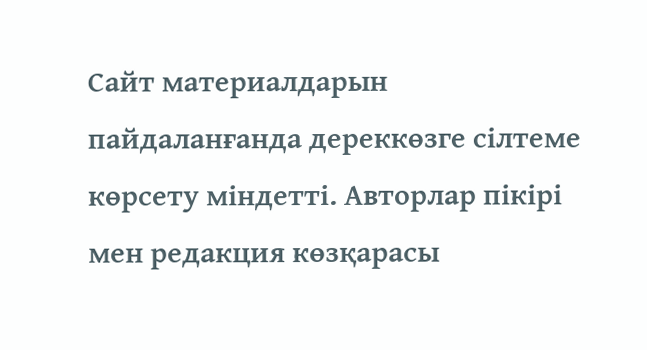Сайт материалдарын пайдаланғанда дереккөзге сілтеме көрсету міндетті. Авторлар пікірі мен редакция көзқарасы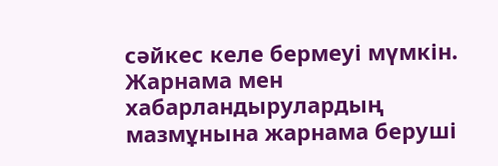сәйкес келе бермеуі мүмкін. Жарнама мен хабарландырулардың мазмұнына жарнама беруші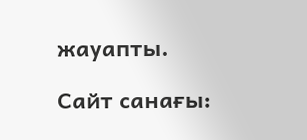жауапты.

Сайт санағы: